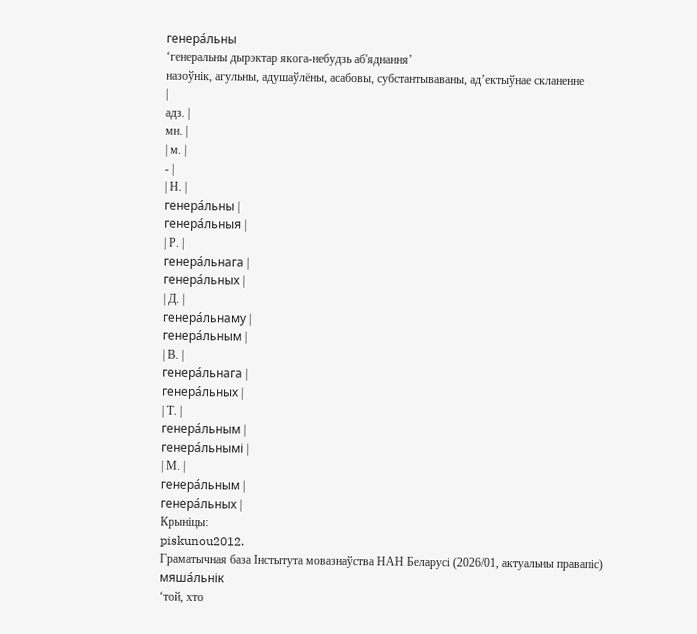генера́льны
‘генеральны дырэктар якога-небудзь аб'яднання’
назоўнік, агульны, адушаўлёны, асабовы, субстантываваны, ад’ектыўнае скланенне
|
адз. |
мн. |
| м. |
- |
| Н. |
генера́льны |
генера́льныя |
| Р. |
генера́льнага |
генера́льных |
| Д. |
генера́льнаму |
генера́льным |
| В. |
генера́льнага |
генера́льных |
| Т. |
генера́льным |
генера́льнымі |
| М. |
генера́льным |
генера́льных |
Крыніцы:
piskunou2012.
Граматычная база Інстытута мовазнаўства НАН Беларусі (2026/01, актуальны правапіс)
мяша́льнік
‘той, хто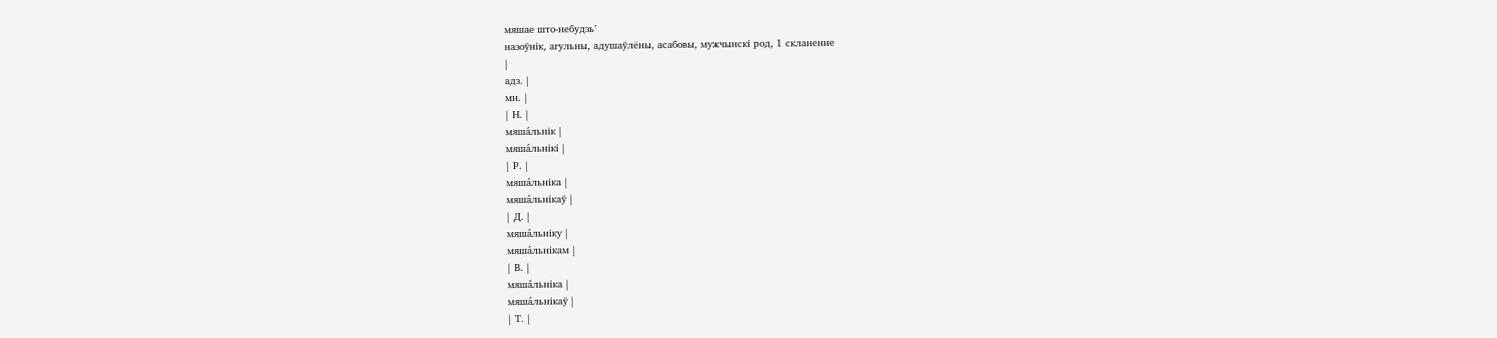мяшае што-небудзь’
назоўнік, агульны, адушаўлёны, асабовы, мужчынскі род, 1 скланенне
|
адз. |
мн. |
| Н. |
мяша́льнік |
мяша́льнікі |
| Р. |
мяша́льніка |
мяша́льнікаў |
| Д. |
мяша́льніку |
мяша́льнікам |
| В. |
мяша́льніка |
мяша́льнікаў |
| Т. |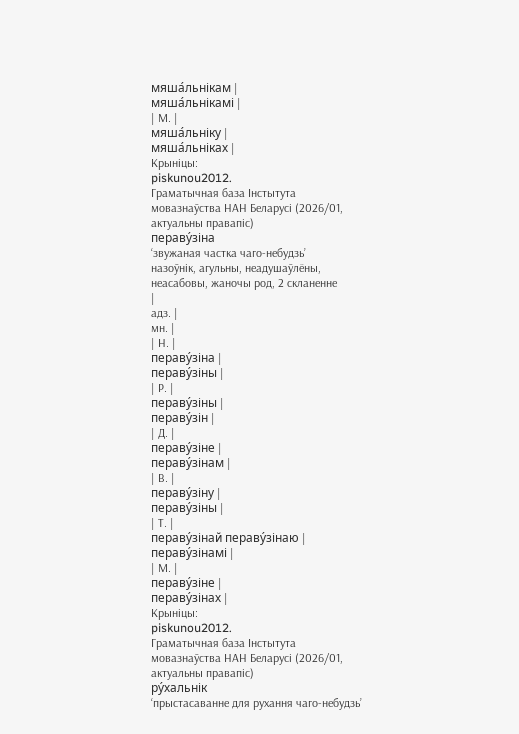мяша́льнікам |
мяша́льнікамі |
| М. |
мяша́льніку |
мяша́льніках |
Крыніцы:
piskunou2012.
Граматычная база Інстытута мовазнаўства НАН Беларусі (2026/01, актуальны правапіс)
пераву́зіна
‘звужаная частка чаго-небудзь’
назоўнік, агульны, неадушаўлёны, неасабовы, жаночы род, 2 скланенне
|
адз. |
мн. |
| Н. |
пераву́зіна |
пераву́зіны |
| Р. |
пераву́зіны |
пераву́зін |
| Д. |
пераву́зіне |
пераву́зінам |
| В. |
пераву́зіну |
пераву́зіны |
| Т. |
пераву́зінай пераву́зінаю |
пераву́зінамі |
| М. |
пераву́зіне |
пераву́зінах |
Крыніцы:
piskunou2012.
Граматычная база Інстытута мовазнаўства НАН Беларусі (2026/01, актуальны правапіс)
ру́хальнік
‘прыстасаванне для рухання чаго-небудзь’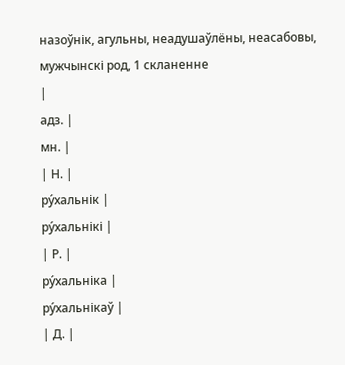назоўнік, агульны, неадушаўлёны, неасабовы, мужчынскі род, 1 скланенне
|
адз. |
мн. |
| Н. |
ру́хальнік |
ру́хальнікі |
| Р. |
ру́хальніка |
ру́хальнікаў |
| Д. |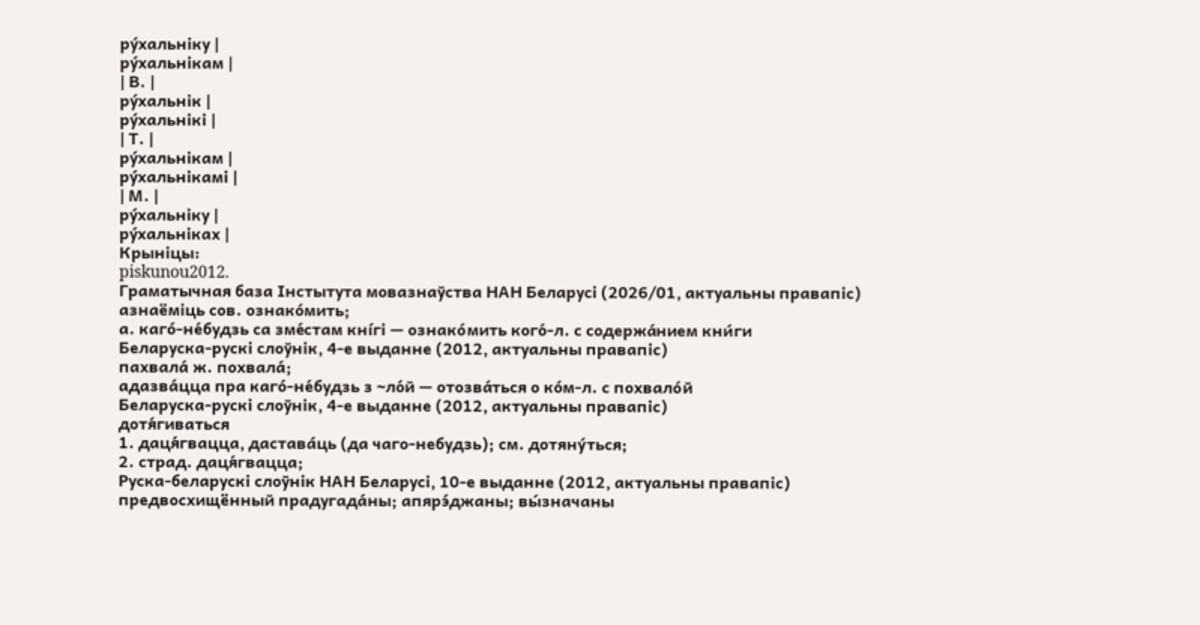ру́хальніку |
ру́хальнікам |
| В. |
ру́хальнік |
ру́хальнікі |
| Т. |
ру́хальнікам |
ру́хальнікамі |
| М. |
ру́хальніку |
ру́хальніках |
Крыніцы:
piskunou2012.
Граматычная база Інстытута мовазнаўства НАН Беларусі (2026/01, актуальны правапіс)
азнаёміць сов. ознако́мить;
а. каго́-не́будзь са зме́стам кні́гі — ознако́мить кого́-л. с содержа́нием кни́ги
Беларуска-рускі слоўнік, 4-е выданне (2012, актуальны правапіс)
пахвала́ ж. похвала́;
адазва́цца пра каго́-не́будзь з ~ло́й — отозва́ться о ко́м-л. с похвало́й
Беларуска-рускі слоўнік, 4-е выданне (2012, актуальны правапіс)
дотя́гиваться
1. даця́гвацца, дастава́ць (да чаго-небудзь); см. дотяну́ться;
2. страд. даця́гвацца;
Руска-беларускі слоўнік НАН Беларусі, 10-е выданне (2012, актуальны правапіс)
предвосхищённый прадугада́ны; апярэ́джаны; вы́значаны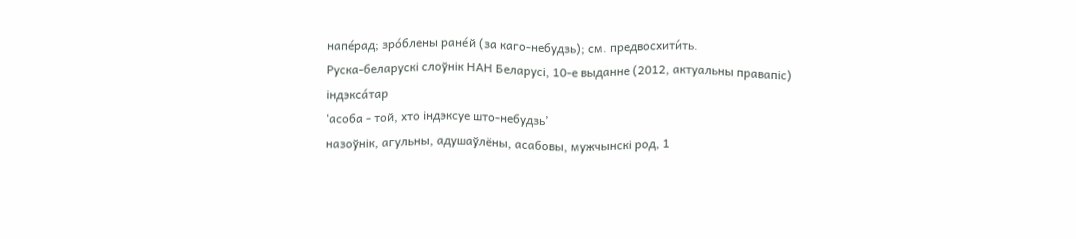напе́рад; зро́блены ране́й (за каго-небудзь); см. предвосхити́ть.
Руска-беларускі слоўнік НАН Беларусі, 10-е выданне (2012, актуальны правапіс)
індэкса́тар
‘асоба - той, хто індэксуе што-небудзь’
назоўнік, агульны, адушаўлёны, асабовы, мужчынскі род, 1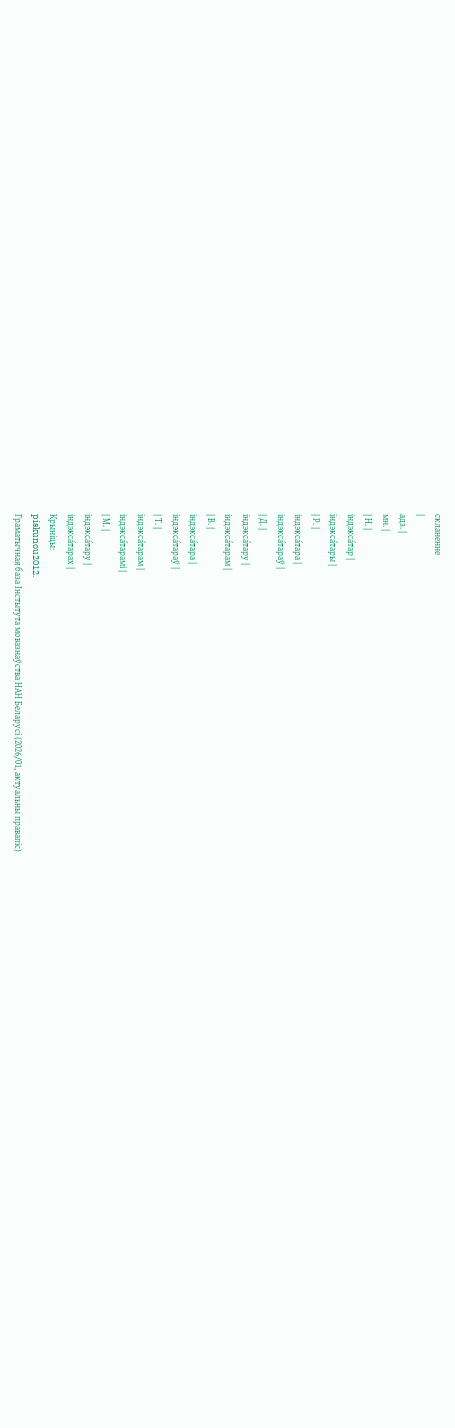скланенне
|
адз. |
мн. |
| Н. |
індэкса́тар |
індэкса́тары |
| Р. |
індэкса́тара |
індэкса́тараў |
| Д. |
індэкса́тару |
індэкса́тарам |
| В. |
індэкса́тара |
індэкса́тараў |
| Т. |
індэкса́тарам |
індэкса́тарамі |
| М. |
індэкса́тару |
індэкса́тарах |
Крыніцы:
piskunou2012.
Граматычная база Інстытута мовазнаўства НАН Беларусі (2026/01, актуальны правапіс)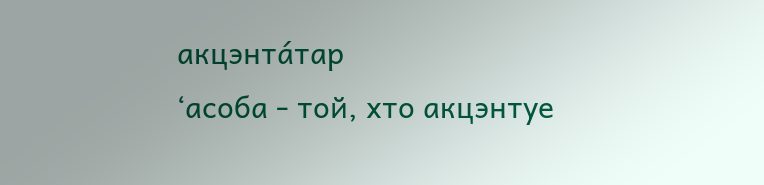акцэнта́тар
‘асоба - той, хто акцэнтуе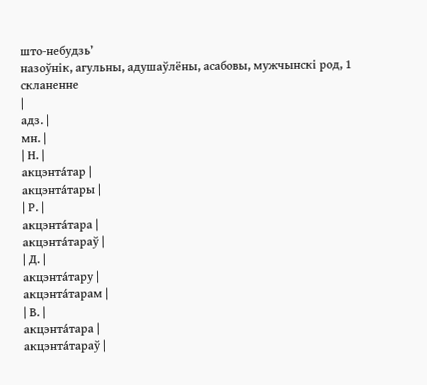што-небудзь’
назоўнік, агульны, адушаўлёны, асабовы, мужчынскі род, 1 скланенне
|
адз. |
мн. |
| Н. |
акцэнта́тар |
акцэнта́тары |
| Р. |
акцэнта́тара |
акцэнта́тараў |
| Д. |
акцэнта́тару |
акцэнта́тарам |
| В. |
акцэнта́тара |
акцэнта́тараў |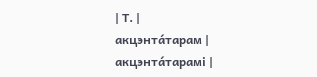| Т. |
акцэнта́тарам |
акцэнта́тарамі |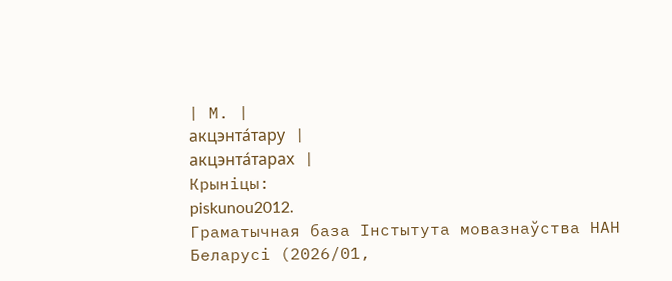| М. |
акцэнта́тару |
акцэнта́тарах |
Крыніцы:
piskunou2012.
Граматычная база Інстытута мовазнаўства НАН Беларусі (2026/01,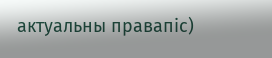актуальны правапіс)